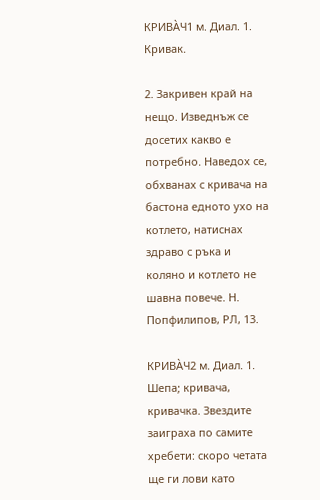КРИВА̀Ч1 м. Диал. 1. Кривак.

2. Закривен край на нещо. Изведнъж се досетих какво е потребно. Наведох се, обхванах с кривача на бастона едното ухо на котлето, натиснах здраво с ръка и коляно и котлето не шавна повече. Н. Попфилипов, РЛ, 13.

КРИВА̀Ч2 м. Диал. 1. Шепа; кривача, кривачка. Звездите заиграха по самите хребети: скоро четата ще ги лови като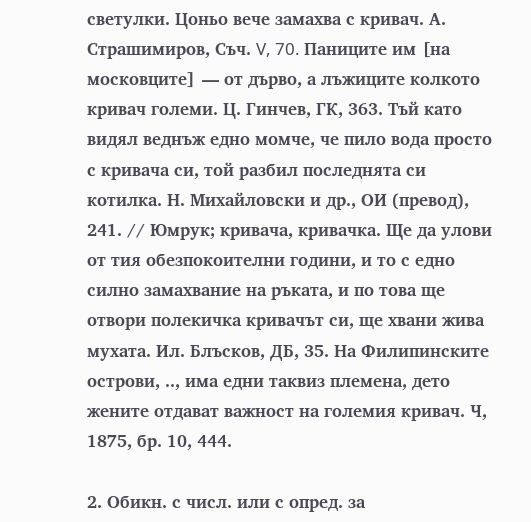светулки. Цоньо вече замахва с кривач. А. Страшимиров, Съч. V, 70. Паниците им [на московците] — от дърво, а лъжиците колкото кривач големи. Ц. Гинчев, ГК, 363. Тъй като видял веднъж едно момче, че пило вода просто с кривача си, той разбил последнята си котилка. Н. Михайловски и др., ОИ (превод), 241. // Юмрук; кривача, кривачка. Ще да улови от тия обезпокоителни години, и то с едно силно замахвание на ръката, и по това ще отвори полекичка кривачът си, ще хвани жива мухата. Ил. Блъсков, ДБ, 35. На Филипинските острови, .., има едни таквиз племена, дето жените отдават важност на големия кривач. Ч, 1875, бр. 10, 444.

2. Обикн. с числ. или с опред. за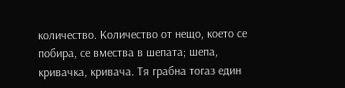количество. Количество от нещо, което се побира, се вмества в шепата; шепа, кривачка, кривача. Тя грабна тогаз един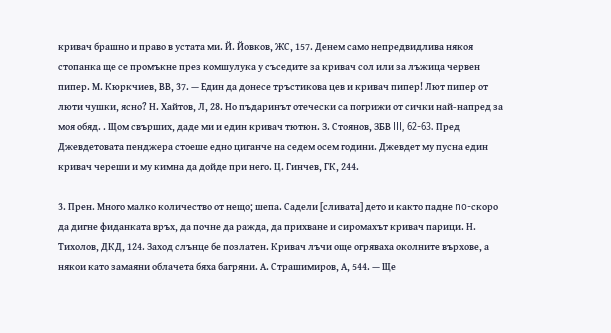кривач брашно и право в устата ми. Й. Йовков, ЖС, 157. Денем само непредвидлива някоя стопанка ще се промъкне през комшулука у съседите за кривач сол или за лъжица червен пипер. М. Кюркчиев, ВВ, 37. — Един да донесе тръстикова цев и кривач пипер! Лют пипер от люти чушки, ясно? Н. Хайтов, Л, 28. Но пъдаринът отечески са погрижи от сички най-напред за моя обяд. . Щом свърших, даде ми и един кривач тютюн. З. Стоянов, ЗБВ III, 62-63. Пред Джевдетовата пенджера стоеше едно циганче на седем осем години. Джевдет му пусна един кривач череши и му кимна да дойде при него. Ц. Гинчев, ГК, 244.

3. Прен. Много малко количество от нещо; шепа. Садели [сливата] дето и както падне no-скоро да дигне фиданката връх, да почне да ражда, да прихване и сиромахът кривач парици. Н. Тихолов, ДКД, 124. Заход слънце бе позлатен. Кривач лъчи още огряваха околните върхове, а някои като замаяни облачета бяха багряни. А. Страшимиров, А, 544. — Ще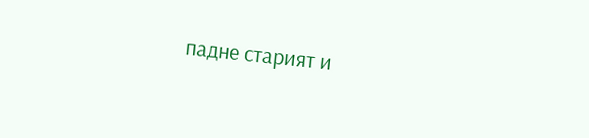падне старият и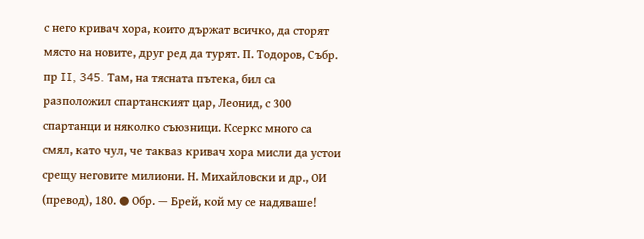с него кривач хора, които държат всичко, да сторят място на новите, друг ред да турят. П. Тодоров, Събр. пр II, 345. Там, на тясната пътека, бил са разположил спартанският цар, Леонид, с 300 спартанци и няколко съюзници. Ксеркс много са смял, като чул, че такваз кривач хора мисли да устои срещу неговите милиони. Н. Михайловски и др., ОИ (превод), 180. ● Обр. — Брей, кой му се надяваше!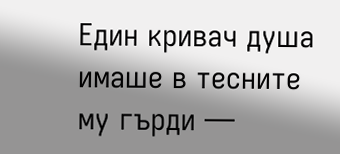Един кривач душа имаше в тесните му гърди —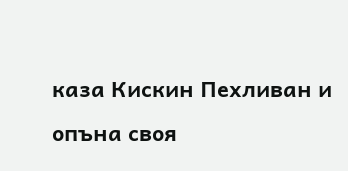каза Кискин Пехливан и опъна своя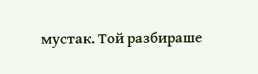мустак. Той разбираше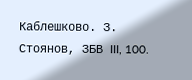Каблешково. З. Стоянов, ЗБВ III, 100.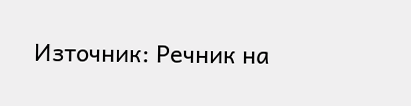Източник: Речник на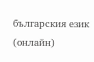българския език (онлайн)